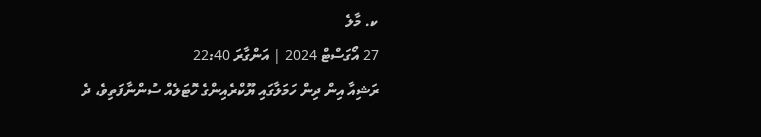ކ. މާލެ
27 އޯގަސްޓް 2024 | އަންގާރަ 22:40
ރަޝިއާ އިން ދިން ހަމަލާގައި ޔޫކްރެއިންގެ ހޮޓަލެއް ސުންނާފަތިވެ، ދެ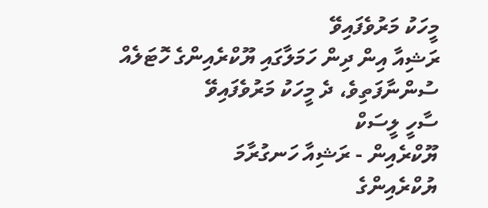މީހަކު މަރުވެފައިވޭ
ރަޝިއާ އިން ދިން ހަމަލާގައި ޔޫކްރެއިންގެ ހޮޓަލެއް ސުންނާފަތިވެ، ދެ މީހަކު މަރުވެފައިވޭ
ސާހީ ލީސަކް
ޔޫކްރެއިން - ރަޝިއާ ހަނގުރާމަ
ޔުކްރެއިންގެ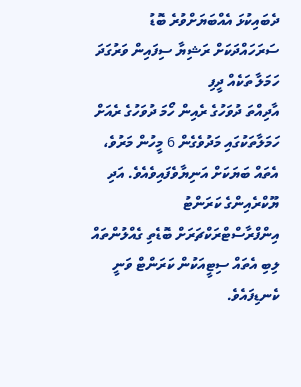ދެބައިކުޅަ އެއްބަޔަށްވުރެ ބޮޑު ސަރަހައްދަކަށް ރަޝިޔާ ސިފައިން ވަރުގަދަ ހަމަލާ ތަކެއް ދީފި
އާދިއްތަ ދުވަހުގެ ރެއިން ހޯމަ ދުވަހުގެ ރެއަށް ހަމަލާތަކުގައި މަދުވެގެން 6 މީހުން މަރުވެ، އެތައް ބަޔަކަށް އަނިޔާވެފައިވެއެވެ. އަދި ޔޫކްރެއިންގެ ކަރަންޓު އިންފްރާސްޓްރަކްޗަރަށް ބޮޑެތި ގެއްލުންތައް ލިބި އެތައް ސިޓީއަކުން ކަރަންޓް ވަނީ ކެނޑިފައެވެ.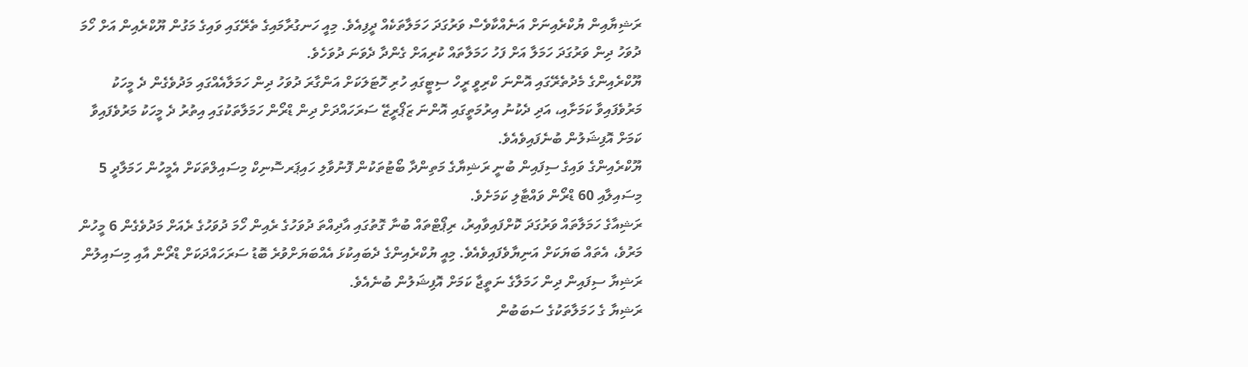ރަޝިޔާއިން ޔުކްރެއިނަށް އަނެއްކާވެސް ވަރުގަދަ ހަމަލާތަކެއް ދީފިއެވެ. މިއީ ހަނގުރާމައިގެ ތެރޭގައި ވައިގެ މަގުން ޔޫކްރެއިން އަށް ހޯމަ ދުވަހު ދިން ވަރުގަދަ ހަމަލާ އަށް ފަހު ހަމަލާތައް ކުރިއަށް ގެންދާ ދެވަނަ ދުވަހެވެ.
ޔޫކްރެއިންގެ މެދުތެރޭގައި އޮންނަ ކްރިވީ ރީހް ސިޓީގައި ހުރި ހޮޓަލަކަށް އަންގާރަ ދުވަހު ދިން ހަމަލާއެއްގައި މަދުވެގެން ދެ މީހަކު މަރުވެފައިވާ ކަމަށާއި، އަދި ދެކުނު އިރުމަތީގައި އޮންނަ ޒަޕޯރީޒޭ ސަރަހައްދަށް ދިން ޑްރޯން ހަމަލާތަކުގައި އިތުރު ދެ މީހަކު މަރުވެފައިވާ ކަމަށް އޮފިޝަލުން ބުނެފައިވެއެވެ.
ޔޫކްރެއިންގެ ވައިގެ ސިފައިން ބުނީ ރަޝިޔާގެ މަތިންދާ ބޯޓުތަކުން ފޮނުވާލި ހައިޕަރސޮނިކް މިސައިލްތަކަށް އެމީހުން ހަމަލާދީ 5 މިސައިލާއި 60 ޑްރޯން ވައްޓާލި ކަމަށެވެ.
ރަޝިއާގެ ހަމަލާތައް ވަރުގަދަ ކޮށްފައިވާއިރު، ރިޕޯޓްތައް ބުނާ ގޮތުގައި އާދިއްތަ ދުވަހުގެ ރެއިން ހޯމަ ދުވަހުގެ ރެއަށް މަދުވެގެން 6 މީހުން މަރުވެ، އެތައް ބަޔަކަށް އަނިޔާވެފައިވެއެވެ. މިއީ ޔުކްރެއިންގެ ދެބައިކުޅަ އެއްބަޔަށްވުރެ ބޮޑު ސަރަހައްދަކަށް ޑްރޯން އާއި މިސައިލުން ރަޝިޔާ ސިފައިން ދިން ހަމަލާގެ ނަތީޖާ ކަމަށް އޮފިޝަލުން ބުނެއެވެ.
ރަޝިޔާ ގެ ހަމަލާތަކުގެ ސަބަބުން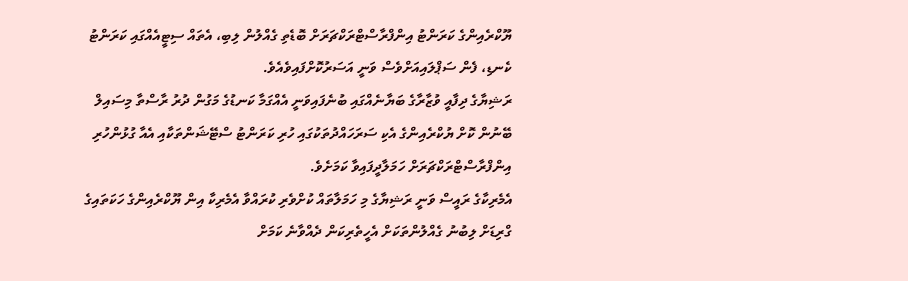ޔޫކްރެއިންގެ ކަރަންޓު އިންފްރާސްޓްރަކްޗަރަށް ބޮޑެތި ގެއްލުން ލިބި، އެތައް ސިޓީއެއްގައި ކަރަންޓު ކެނޑި، ފެން ސަޕްލައިއަށްވެސް ވަނީ އަސަރުކޮށްފައިވެއެވެ.
ރަޝިޔާގެ ދިފާއީ ވުޒާރާގެ ބަޔާނެއްގައި ބުނެފައިވަނީ އެއްގަމާ ކަނޑުގެ މަގުން ދުރު ރާސްތާ މިސައިލް ބޭނުން ކޮށް ޔުކްރެއިންގެ އެކި ސަރަހައްދުތަކުގައި ހުރި ކަރަންޓު ސްޓޭޝަންތަކާއި އެއާ ގުޅުންހުރި އިންފްރާސްޓްރަކްޗަރަށް ހަމަލާދީފައިވާ ކަމަށެވެ.
އެމެރިކާގެ ރައީސް ވަނީ ރަޝިޔާގެ މި ހަމަލާތައް ކުށްވެރި ކުރައްވާ އެމެރިކާ އިން ޔޫކްރެއިންގެ ހަކަތައިގެ ގްރިޑަށް ލިބުނު ގެއްލުންތަކަށް އެހީތެރިކަން ދެއްވާނެ ކަމަށް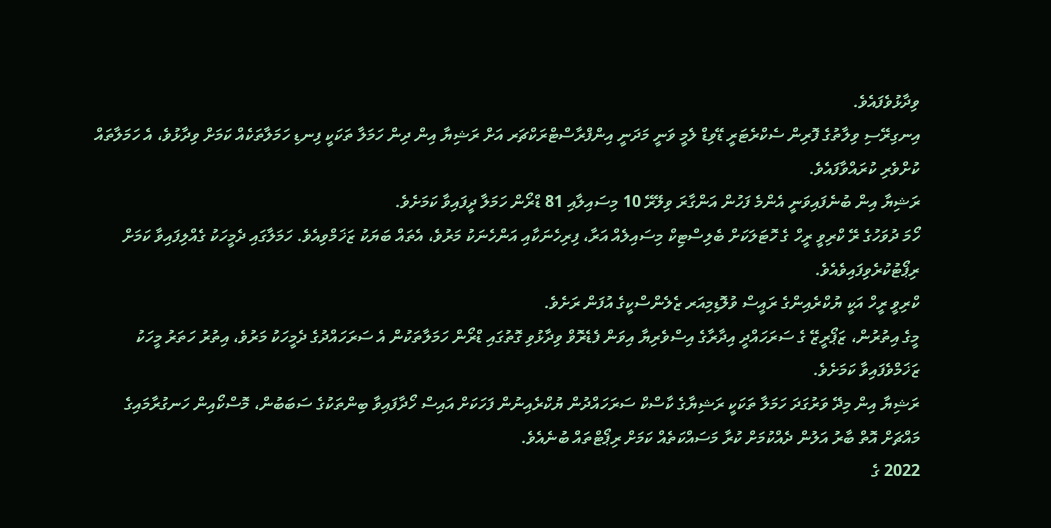ވިދާޅުވެފައެވެ.
އިނގިރޭސި ވިލާތުގެ ފޮރިން ސެކްރެޓަރީ ޑޭވިޑް ލެމީ ވަނީ މަދަނީ އިންފްރާސްޓްރަކްޗަރ އަށް ރަޝިޔާ އިން ދިން ހަމަލާ ތަކަކީ ފިނޑި ހަމަލާތަކެއް ކަމަށް ވިދާޅުވެ، އެ ހަމަލާތައް ކުށްވެރި ކުރައްވާފައެވެ.
ރަޝިޔާ އިން ބުނެފައިވަނީ އެންމެ ފަހުން އަންގާރަ ވިލޭރޭ 10 މިސައިލާއި 81 ޑްރޯން ހަމަލާ ދީފައިވާ ކަމަށެވެ.
ހޯމަ ދުވަހުގެ ރޭ ކްރިވީ ރީހް ގެ ހޮޓަލަކަށް ބެލިސްޓިކް މިސައިލެއް އަރާ، ފިރިހެނަކާއި އަންހެނަކު މަރުވެ، އެތައް ބަޔަކު ޒަޚަމްވިއެވެ. ހަމަލާގައި ދެމީހަކު ގެއްލިފައިވާ ކަމަށް ރިޕޯޓުކުރެވިފައިވެއެވެ.
ކްރިވީ ރީހް އަކީ ޔުކްރެއިންގެ ރައީސް ވުލޮޑިމިއަރ ޒެލެންސްކީގެ އުފަން ރަށެވެ.
މީގެ އިތުރުން، ޒަޕޯރީޒޭ ގެ ސަރަހައްދީ އިދާރާގެ އިސްވެރިޔާ އިވަން ފެޑެރޮވް ވިދާޅުވި ގޮތުގައި ޑްރޯން ހަމަލާތަކުން އެ ސަރަހައްދުގެ ދެމީހަކު މަރުވެ، އިތުރު ހަތަރު މީހަކު ޒަޚަމްވެފައިވާ ކަމަށެވެ.
ރަޝިޔާ އިން މިދޭ ވަރުގަދަ ހަމަލާ ތަކަކީ ރަޝިޔާގެ ކާސްކް ސަރަހައްދުން ޔުކްރެއިނުން ފަހަކަށް އައިސް ހޯދާފައިވާ ބިންތަކުގެ ސަބަބުން، މޮސްކޯއިން ހަނގުރާމައިގެ މައްޗަށް އޮތް ބާރު އަލުން ދެއްކުމަށް ކުރާ މަސައްކަތެއް ކަމަށް ރިޕޯޓްތައް ބުނެއެވެ.
2022 ގެ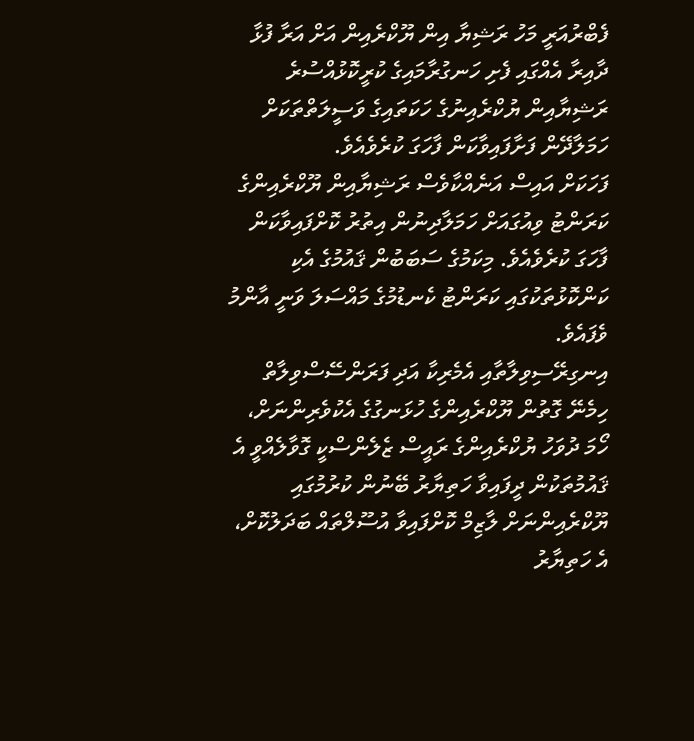ފެބްރުއަރީ މަހު ރަޝިޔާ އިން ޔޫކްރެއިން އަށް އަރާ ފުޅާ ދާއިރާ އެއްގައި ފެށި ހަނގުރާމައިގެ ކުރީކޮޅުއްސުރެ ރަޝިޔާއިން ޔުކްރެއިނުގެ ހަކަތައިގެ ވަސީލަތްތަކަށް ހަމަލާދޭން ފަށާފައިވާކަން ފާހަގަ ކުރެވެއެވެ.
ފަހަކަށް އައިސް އަނެއްކާވެސް ރަޝިޔާއިން ޔޫކްރެއިންގެ ކަރަންޓު ވިއުގައަށް ހަމަލާދިނުން އިތުރު ކޮށްފައިވާކަން ފާހަގަ ކުރެވެއެވެ. މިކަމުގެ ސަބަބުން ޤައުމުގެ އެކި ކަންކޮޅުތަކުގައި ކަރަންޓު ކެނޑުމުގެ މައްސަލަ ވަނީ އާންމު ވެފައެވެ.
އިނގިރޭސިވިލާތާއި އެމެރިކާ އަދި ފަރަންސޭސްވިލާތް ހިމެނޭ ގޮތުން ޔޫކްރެއިންގެ ހުޅަނގުގެ އެކުވެރިންނަށް، ހޯމަ ދުވަހު ޔުކްރެއިންގެ ރައީސް ޒެލެންސްކީ ގޮވާލެއްވީ އެ ޤައުމުތަކުން ދީފައިވާ ހަތިޔާރު ބޭނުން ކުރުމުގައި ޔޫކްރެއިންނަށް ލާޒިމް ކޮށްފައިވާ އުސޫލްތައް ބަދަލުކޮށް، އެ ހަތިޔާރު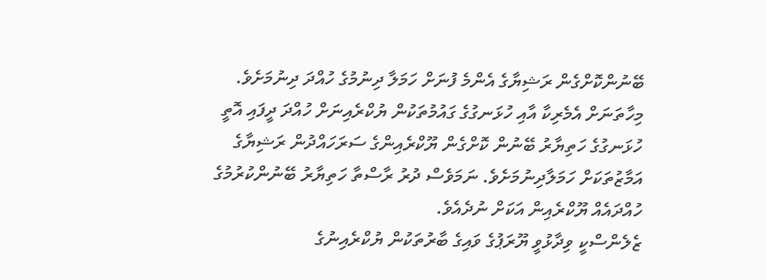ބޭނުންކޮށްގެން ރަޝިޔާގެ އެންމެ ފުނަށް ހަމަލާ ދިނުމުގެ ހުއްދަ ދިނުމަށެވެ.
މިހާތަނަށް އެމެރިކާ އާއި ހުޅަނގުގެ ގައުމުތަކުން ޔުކްރެއިނަށް ހުއްދަ ދީފައި އޮތީ ހުޅަނގުގެ ހަތިޔާރު ބޭނުން ކޮށްގެން ޔޫކްރެއިންގެ ސަރަހައްދުން ރަޝިޔާގެ އަމާޒުތަކަށް ހަމަލާދިނުމަށެވެ. ނަމަވެސް ދުރު ރާސްތާ ހަތިޔާރު ބޭނުންކުރުމުގެ ހުއްދައެއް ޔޫކްރެއިން އަކަށް ނުދެއެވެ.
ޒެލެންސްކީ ވިދާޅުވީ ޔޫރަޕުގެ ވައިގެ ބާރުތަކުން ޔުކްރެއިނުގެ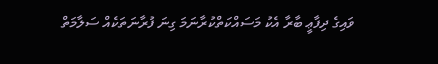ވައިގެ ދިފާޢީ ބާރާ އެކު މަސައްކަތްކުރާނަމަ ގިނަ ފުރާނަތަކެއް ސަލާމަތް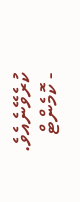ކުރެވޭނެއެވެ.
- ކޮމެންޓް